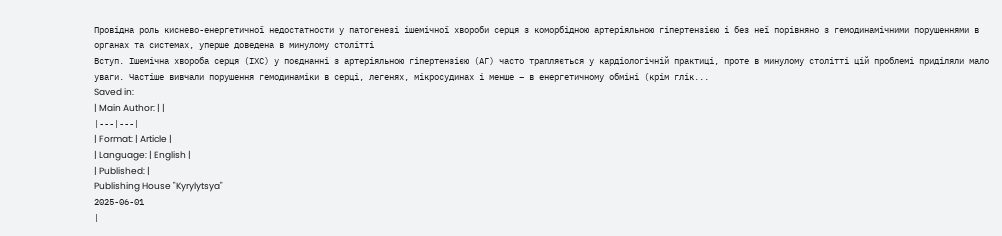Провідна роль киснево-енергетичної недостатности у патогенезі ішемічної хвороби серця з коморбідною артеріяльною гіпертензією і без неї порівняно з гемодинамічними порушеннями в органах та системах, уперше доведена в минулому столітті
Вступ. Ішемічна хвороба серця (ІХС) у поєднанні з артеріяльною гіпертензією (АГ) часто трапляється у кардіологічній практиці, проте в минулому столітті цій проблемі приділяли мало уваги. Частіше вивчали порушення гемодинаміки в серці, легенях, мікросудинах і менше – в енергетичному обміні (крім глік...
Saved in:
| Main Author: | |
|---|---|
| Format: | Article |
| Language: | English |
| Published: |
Publishing House "Kyrylytsya"
2025-06-01
|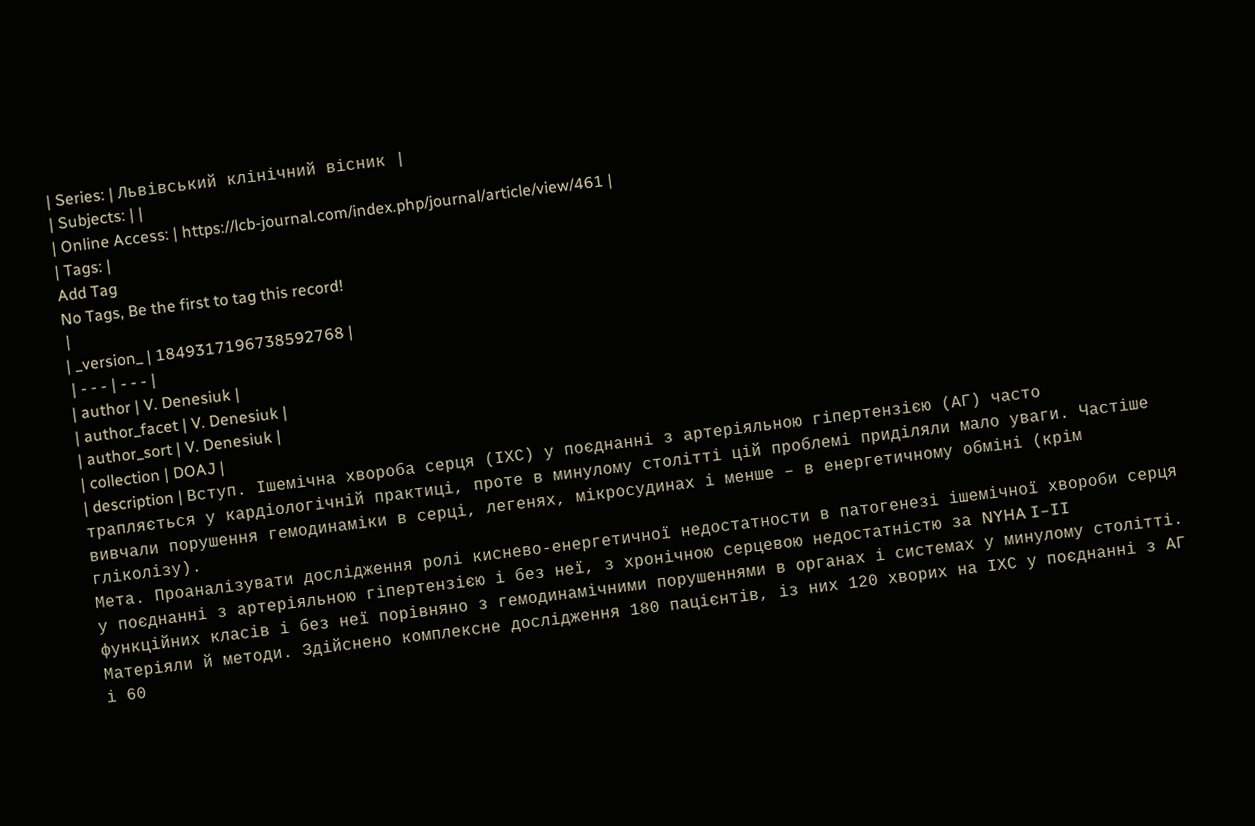| Series: | Львівський клінічний вісник |
| Subjects: | |
| Online Access: | https://lcb-journal.com/index.php/journal/article/view/461 |
| Tags: |
Add Tag
No Tags, Be the first to tag this record!
|
| _version_ | 1849317196738592768 |
|---|---|
| author | V. Denesiuk |
| author_facet | V. Denesiuk |
| author_sort | V. Denesiuk |
| collection | DOAJ |
| description | Вступ. Ішемічна хвороба серця (ІХС) у поєднанні з артеріяльною гіпертензією (АГ) часто трапляється у кардіологічній практиці, проте в минулому столітті цій проблемі приділяли мало уваги. Частіше вивчали порушення гемодинаміки в серці, легенях, мікросудинах і менше – в енергетичному обміні (крім гліколізу).
Мета. Проаналізувати дослідження ролі киснево-енергетичної недостатности в патогенезі ішемічної хвороби серця у поєднанні з артеріяльною гіпертензією і без неї, з хронічною серцевою недостатністю за NYHA І–ІІ функційних класів і без неї порівняно з гемодинамічними порушеннями в органах і системах у минулому столітті.
Матеріяли й методи. Здійснено комплексне дослідження 180 пацієнтів, із них 120 хворих на ІХС у поєднанні з АГ і 60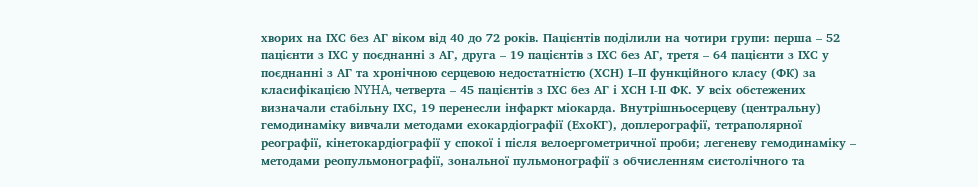хворих на ІХС без АГ віком від 40 до 72 років. Пацієнтів поділили на чотири групи: перша – 52 пацієнти з ІХС у поєднанні з АГ, друга – 19 пацієнтів з ІХС без АГ, третя – 64 пацієнти з ІХС у поєднанні з АГ та хронічною серцевою недостатністю (ХСН) І–ІІ функційного класу (ФК) за класифікацією NYHA, четверта – 45 пацієнтів з ІХС без АГ і ХСН І-ІІ ФК. У всіх обстежених визначали стабільну ІХС, 19 перенесли інфаркт міокарда. Внутрішньосерцеву (центральну) гемодинаміку вивчали методами ехокардіографії (ЕхоКГ), доплерографії, тетраполярної реографії, кінетокардіографії у спокої і після велоергометричної проби; легеневу гемодинаміку – методами реопульмонографії, зональної пульмонографії з обчисленням систолічного та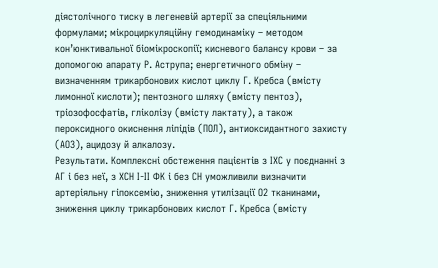діястолічного тиску в легеневій артерії за спеціяльними формулами; мікроциркуляційну гемодинаміку – методом кон’юнктивальної біомікроскопії; кисневого балансу крови – за допомогою апарату Р. Аструпа; енергетичного обміну – визначенням трикарбонових кислот циклу Г. Кребса (вмісту лимонної кислоти); пентозного шляху (вмісту пентоз), тріозофосфатів, гліколізу (вмісту лактату), а також пероксидного окиснення ліпідів (ПОЛ), антиоксидантного захисту (АОЗ), ацидозу й алкалозу.
Результати. Комплексні обстеження пацієнтів з ІХС у поєднанні з АГ і без неї, з ХСН І-ІІ ФК і без СН уможливили визначити артеріяльну гіпоксемію, зниження утилізації О2 тканинами, зниження циклу трикарбонових кислот Г. Кребса (вмісту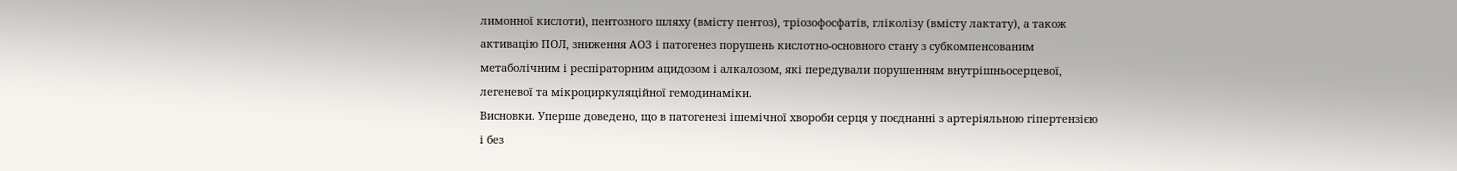лимонної кислоти), пентозного шляху (вмісту пентоз), тріозофосфатів, гліколізу (вмісту лактату), а також активацію ПОЛ, зниження АОЗ і патогенез порушень кислотно-основного стану з субкомпенсованим метаболічним і респіраторним ацидозом і алкалозом, які передували порушенням внутрішньосерцевої, легеневої та мікроциркуляційної гемодинаміки.
Висновки. Уперше доведено, що в патогенезі ішемічної хвороби серця у поєднанні з артеріяльною гіпертензією і без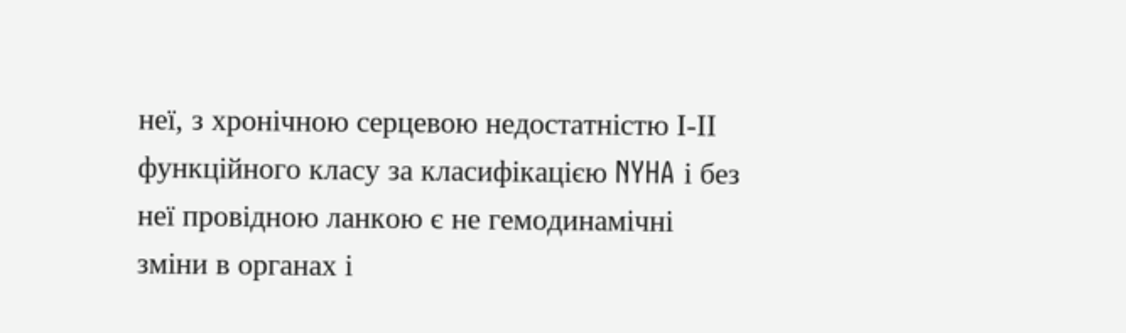неї, з хронічною серцевою недостатністю І-ІІ функційного класу за класифікацією NYHA і без неї провідною ланкою є не гемодинамічні зміни в органах і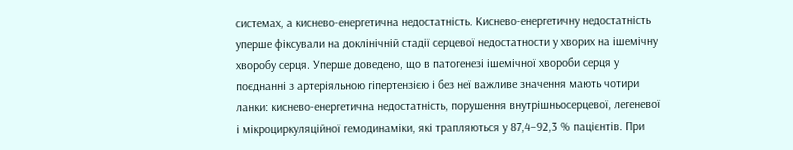системах, а киснево-енергетична недостатність. Киснево-енергетичну недостатність уперше фіксували на доклінічній стадії серцевої недостатности у хворих на ішемічну хворобу серця. Уперше доведено, що в патогенезі ішемічної хвороби серця у поєднанні з артеріяльною гіпертензією і без неї важливе значення мають чотири ланки: киснево-енергетична недостатність, порушення внутрішньосерцевої, легеневої і мікроциркуляційної гемодинаміки, які трапляються у 87,4–92,3 % пацієнтів. При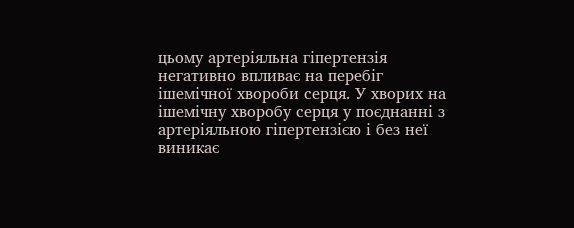цьому артеріяльна гіпертензія негативно впливає на перебіг ішемічної хвороби серця. У хворих на ішемічну хворобу серця у поєднанні з артеріяльною гіпертензією і без неї виникає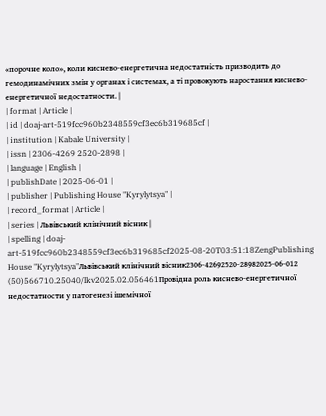«порочне коло», коли киснево-енергетична недостатність призводить до гемодинамічних змін у органах і системах, а ті провокують наростання киснево-енергетичної недостатности. |
| format | Article |
| id | doaj-art-519fcc960b2348559cf3ec6b319685cf |
| institution | Kabale University |
| issn | 2306-4269 2520-2898 |
| language | English |
| publishDate | 2025-06-01 |
| publisher | Publishing House "Kyrylytsya" |
| record_format | Article |
| series | Львівський клінічний вісник |
| spelling | doaj-art-519fcc960b2348559cf3ec6b319685cf2025-08-20T03:51:18ZengPublishing House "Kyrylytsya"Львівський клінічний вісник2306-42692520-28982025-06-012 (50)566710.25040/lkv2025.02.056461Провідна роль киснево-енергетичної недостатности у патогенезі ішемічної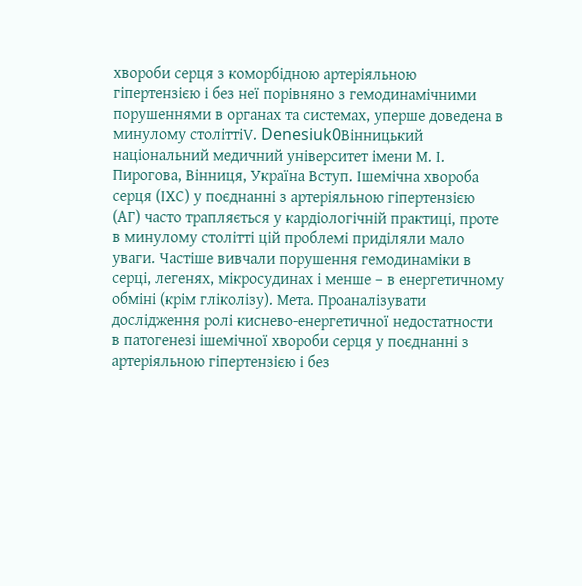хвороби серця з коморбідною артеріяльною гіпертензією і без неї порівняно з гемодинамічними порушеннями в органах та системах, уперше доведена в минулому століттіV. Denesiuk0Вінницький національний медичний університет імени М. І. Пирогова, Вінниця, Україна Вступ. Ішемічна хвороба серця (ІХС) у поєднанні з артеріяльною гіпертензією (АГ) часто трапляється у кардіологічній практиці, проте в минулому столітті цій проблемі приділяли мало уваги. Частіше вивчали порушення гемодинаміки в серці, легенях, мікросудинах і менше – в енергетичному обміні (крім гліколізу). Мета. Проаналізувати дослідження ролі киснево-енергетичної недостатности в патогенезі ішемічної хвороби серця у поєднанні з артеріяльною гіпертензією і без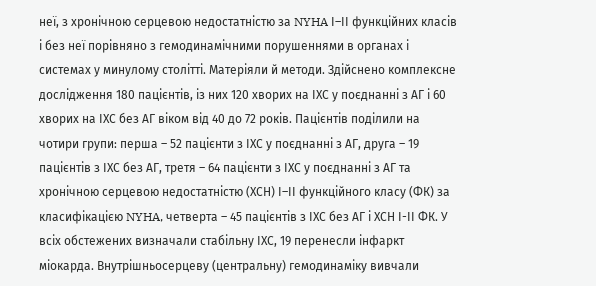неї, з хронічною серцевою недостатністю за NYHA І–ІІ функційних класів і без неї порівняно з гемодинамічними порушеннями в органах і системах у минулому столітті. Матеріяли й методи. Здійснено комплексне дослідження 180 пацієнтів, із них 120 хворих на ІХС у поєднанні з АГ і 60 хворих на ІХС без АГ віком від 40 до 72 років. Пацієнтів поділили на чотири групи: перша – 52 пацієнти з ІХС у поєднанні з АГ, друга – 19 пацієнтів з ІХС без АГ, третя – 64 пацієнти з ІХС у поєднанні з АГ та хронічною серцевою недостатністю (ХСН) І–ІІ функційного класу (ФК) за класифікацією NYHA, четверта – 45 пацієнтів з ІХС без АГ і ХСН І-ІІ ФК. У всіх обстежених визначали стабільну ІХС, 19 перенесли інфаркт міокарда. Внутрішньосерцеву (центральну) гемодинаміку вивчали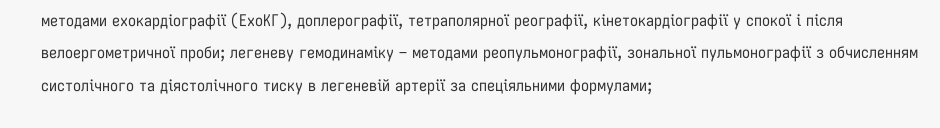методами ехокардіографії (ЕхоКГ), доплерографії, тетраполярної реографії, кінетокардіографії у спокої і після велоергометричної проби; легеневу гемодинаміку – методами реопульмонографії, зональної пульмонографії з обчисленням систолічного та діястолічного тиску в легеневій артерії за спеціяльними формулами;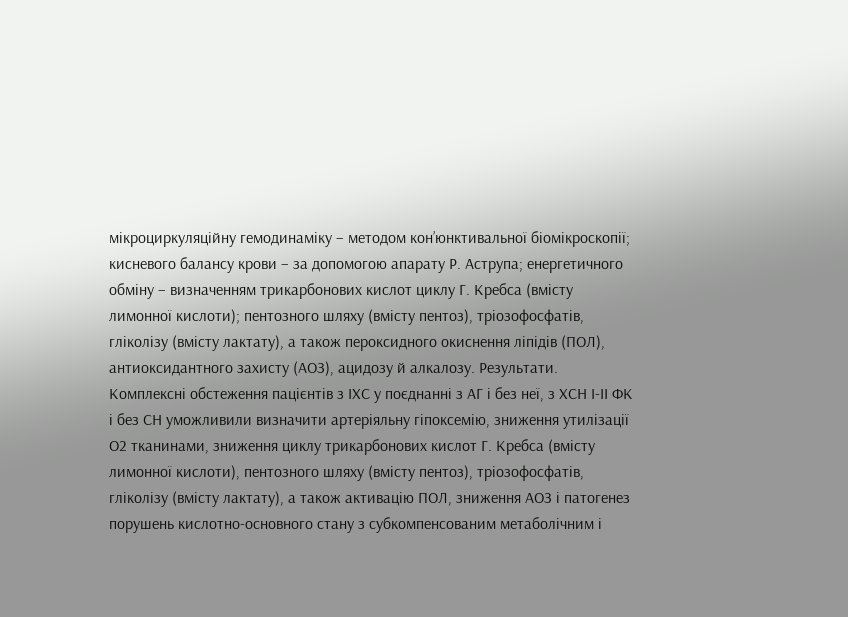мікроциркуляційну гемодинаміку – методом кон’юнктивальної біомікроскопії; кисневого балансу крови – за допомогою апарату Р. Аструпа; енергетичного обміну – визначенням трикарбонових кислот циклу Г. Кребса (вмісту лимонної кислоти); пентозного шляху (вмісту пентоз), тріозофосфатів, гліколізу (вмісту лактату), а також пероксидного окиснення ліпідів (ПОЛ), антиоксидантного захисту (АОЗ), ацидозу й алкалозу. Результати. Комплексні обстеження пацієнтів з ІХС у поєднанні з АГ і без неї, з ХСН І-ІІ ФК і без СН уможливили визначити артеріяльну гіпоксемію, зниження утилізації О2 тканинами, зниження циклу трикарбонових кислот Г. Кребса (вмісту лимонної кислоти), пентозного шляху (вмісту пентоз), тріозофосфатів, гліколізу (вмісту лактату), а також активацію ПОЛ, зниження АОЗ і патогенез порушень кислотно-основного стану з субкомпенсованим метаболічним і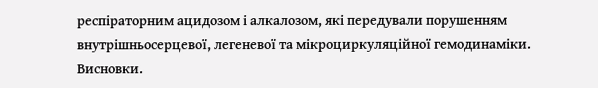респіраторним ацидозом і алкалозом, які передували порушенням внутрішньосерцевої, легеневої та мікроциркуляційної гемодинаміки. Висновки.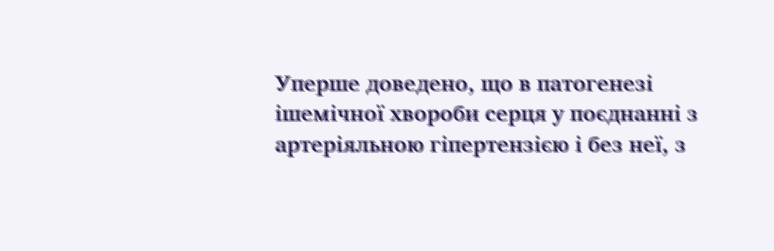Уперше доведено, що в патогенезі ішемічної хвороби серця у поєднанні з артеріяльною гіпертензією і без неї, з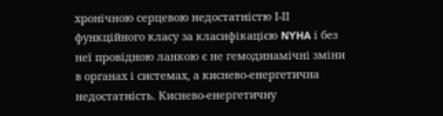хронічною серцевою недостатністю І-ІІ функційного класу за класифікацією NYHA і без неї провідною ланкою є не гемодинамічні зміни в органах і системах, а киснево-енергетична недостатність. Киснево-енергетичну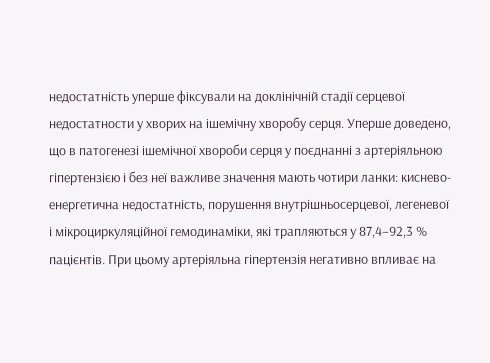недостатність уперше фіксували на доклінічній стадії серцевої недостатности у хворих на ішемічну хворобу серця. Уперше доведено, що в патогенезі ішемічної хвороби серця у поєднанні з артеріяльною гіпертензією і без неї важливе значення мають чотири ланки: киснево-енергетична недостатність, порушення внутрішньосерцевої, легеневої і мікроциркуляційної гемодинаміки, які трапляються у 87,4–92,3 % пацієнтів. При цьому артеріяльна гіпертензія негативно впливає на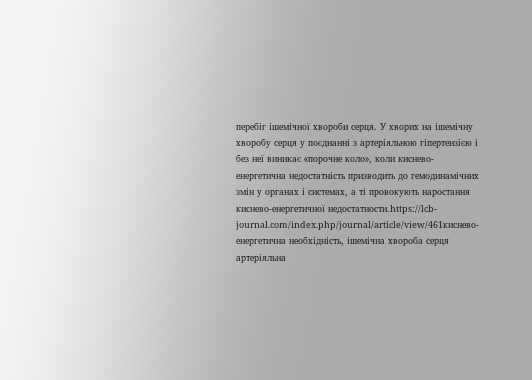перебіг ішемічної хвороби серця. У хворих на ішемічну хворобу серця у поєднанні з артеріяльною гіпертензією і без неї виникає «порочне коло», коли киснево-енергетична недостатність призводить до гемодинамічних змін у органах і системах, а ті провокують наростання киснево-енергетичної недостатности.https://lcb-journal.com/index.php/journal/article/view/461киснево-енергетична необхідність, ішемічна хвороба серця артеріяльна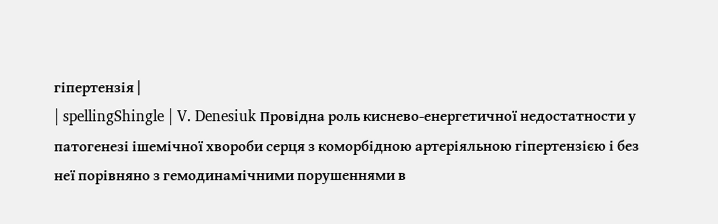гіпертензія |
| spellingShingle | V. Denesiuk Провідна роль киснево-енергетичної недостатности у патогенезі ішемічної хвороби серця з коморбідною артеріяльною гіпертензією і без неї порівняно з гемодинамічними порушеннями в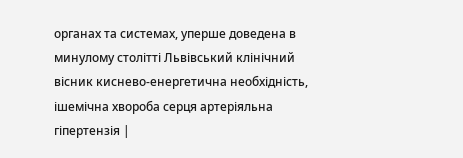органах та системах, уперше доведена в минулому столітті Львівський клінічний вісник киснево-енергетична необхідність, ішемічна хвороба серця артеріяльна гіпертензія |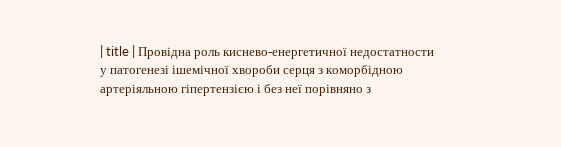| title | Провідна роль киснево-енергетичної недостатности у патогенезі ішемічної хвороби серця з коморбідною артеріяльною гіпертензією і без неї порівняно з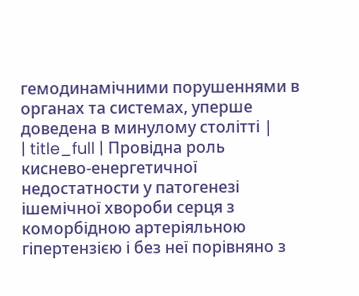гемодинамічними порушеннями в органах та системах, уперше доведена в минулому столітті |
| title_full | Провідна роль киснево-енергетичної недостатности у патогенезі ішемічної хвороби серця з коморбідною артеріяльною гіпертензією і без неї порівняно з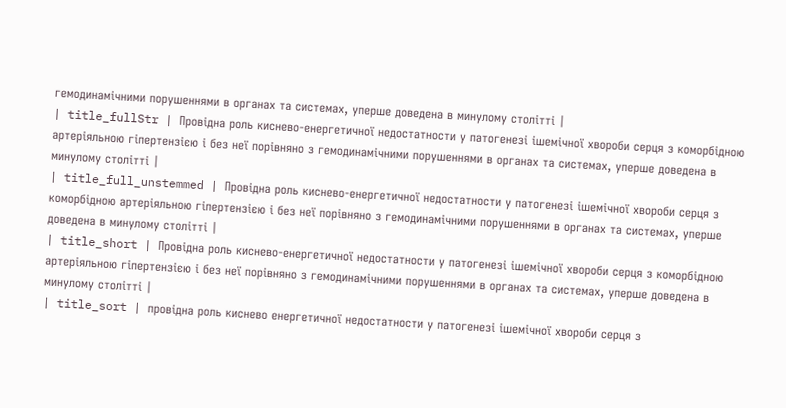гемодинамічними порушеннями в органах та системах, уперше доведена в минулому столітті |
| title_fullStr | Провідна роль киснево-енергетичної недостатности у патогенезі ішемічної хвороби серця з коморбідною артеріяльною гіпертензією і без неї порівняно з гемодинамічними порушеннями в органах та системах, уперше доведена в минулому столітті |
| title_full_unstemmed | Провідна роль киснево-енергетичної недостатности у патогенезі ішемічної хвороби серця з коморбідною артеріяльною гіпертензією і без неї порівняно з гемодинамічними порушеннями в органах та системах, уперше доведена в минулому столітті |
| title_short | Провідна роль киснево-енергетичної недостатности у патогенезі ішемічної хвороби серця з коморбідною артеріяльною гіпертензією і без неї порівняно з гемодинамічними порушеннями в органах та системах, уперше доведена в минулому столітті |
| title_sort | провідна роль киснево енергетичної недостатности у патогенезі ішемічної хвороби серця з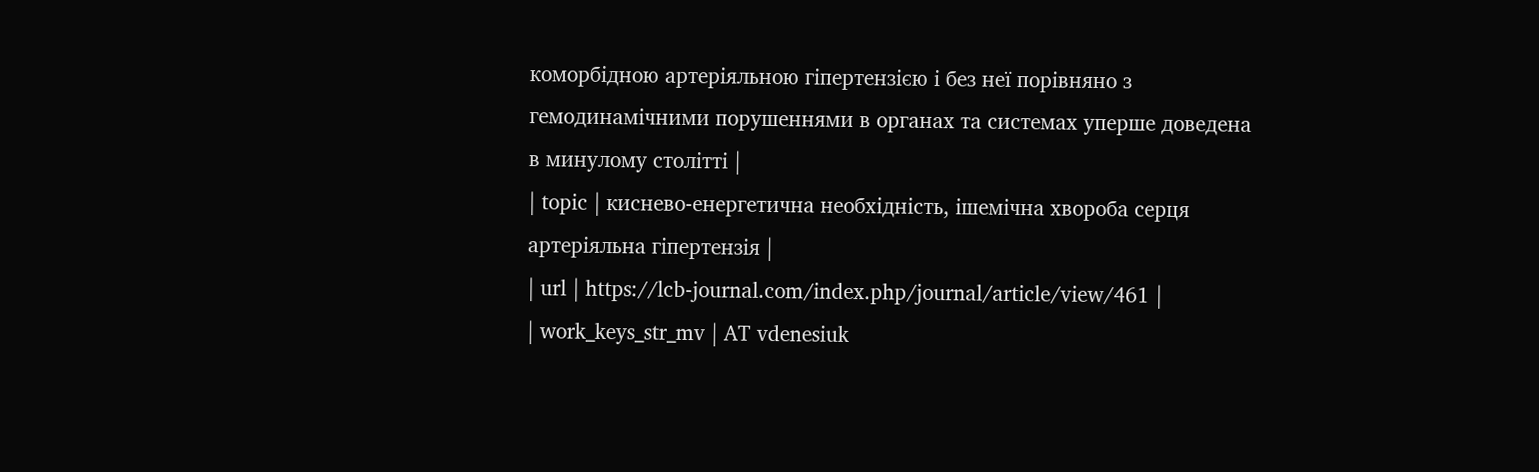коморбідною артеріяльною гіпертензією і без неї порівняно з гемодинамічними порушеннями в органах та системах уперше доведена в минулому столітті |
| topic | киснево-енергетична необхідність, ішемічна хвороба серця артеріяльна гіпертензія |
| url | https://lcb-journal.com/index.php/journal/article/view/461 |
| work_keys_str_mv | AT vdenesiuk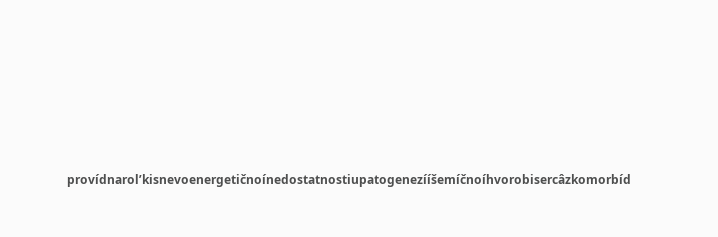provídnarolʹkisnevoenergetičnoínedostatnostiupatogenezííšemíčnoíhvorobisercâzkomorbíd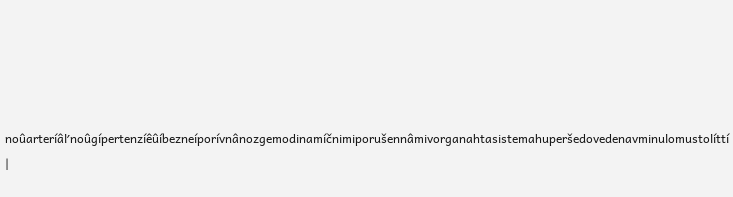noûarteríâlʹnoûgípertenzíêûíbezneíporívnânozgemodinamíčnimiporušennâmivorganahtasistemahuperšedovedenavminulomustolíttí |